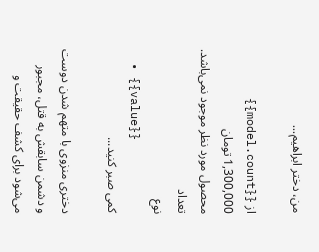من، دختر ابراهیم...

از {{model.count}}
1,300,000 تومان
محصول مورد نظر موجود نمی‌باشد.
تعداد
نوع
  • {{value}}
کمی صبر کنید...

دختری منزوی با متهم شدن دوست و دشمن سابقش به قتل، مجبور می‌شود برای کشف حقیقت و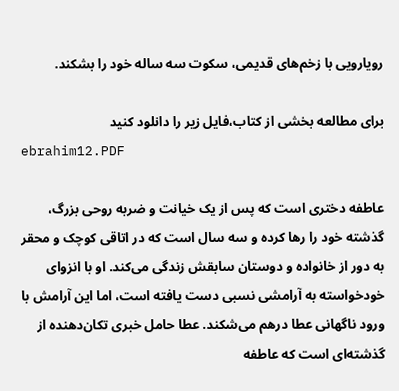رویارویی با زخم‌های قدیمی، سکوت سه ساله خود را بشکند.

برای مطالعه بخشی از کتاب،فایل زیر را دانلود کنید
ebrahim12.PDF

عاطفه دختری است که پس از یک خیانت و ضربه روحی بزرگ، گذشته خود را رها کرده و سه سال است که در اتاقی کوچک و محقر به دور از خانواده و دوستان سابقش زندگی می‌کند. او با انزوای خودخواسته به آرامشی نسبی دست یافته است، اما این آرامش با ورود ناگهانی عطا درهم می‌شکند. عطا حامل خبری تکان‌دهنده از گذشته‌ای است که عاطفه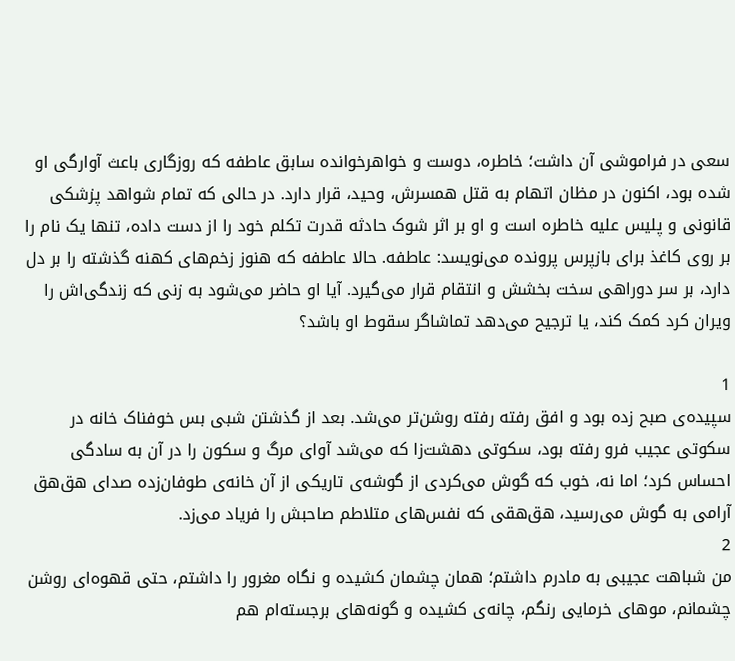سعی در فراموشی آن داشت؛ خاطره، دوست و خواهرخوانده سابق عاطفه که روزگاری باعث آوارگی او شده بود، اکنون در مظان اتهام به قتل همسرش، وحید، قرار دارد. در حالی که تمام شواهد پزشکی قانونی و پلیس علیه خاطره است و او بر اثر شوک حادثه قدرت تکلم خود را از دست داده، تنها یک نام را بر روی کاغذ برای بازپرس پرونده می‌نویسد: عاطفه. حالا عاطفه که هنوز زخم‌های کهنه گذشته را بر دل دارد، بر سر دوراهی سخت بخشش و انتقام قرار می‌گیرد. آیا او حاضر می‌شود به زنی که زندگی‌اش را ویران کرد کمک کند، یا ترجیح می‌دهد تماشاگر سقوط او باشد؟

1
سپیده‌ی صبح زده بود و افق رفته رفته روشن‌تر می‌شد. بعد از گذشتن شبی بس خوفناک خانه در سکوتی عجیب فرو رفته بود، سکوتی دهشت‌زا که می‌شد آوای مرگ و سکون را در آن به سادگی احساس کرد؛ اما نه، خوب که گوش می‌کردی از گوشه‌ی تاریکی از آن خانه‌ی طوفان‌زده صدای هق‌هق آرامی به گوش می‌رسید، هق‌هقی که نفس‌های متلاطم صاحبش را فریاد می‌زد.
2
من شباهت عجیبی به مادرم داشتم؛ همان چشمان کشیده و نگاه مغرور را داشتم، حتی قهوه‌ای روشن چشمانم، موهای خرمایی رنگم، چانه‌ی کشیده و گونه‌های برجسته‌ام هم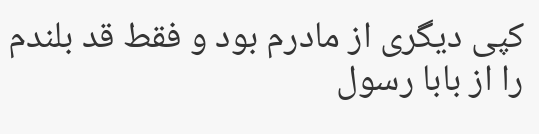کپی دیگری از مادرم بود و فقط قد بلندم را از بابا رسول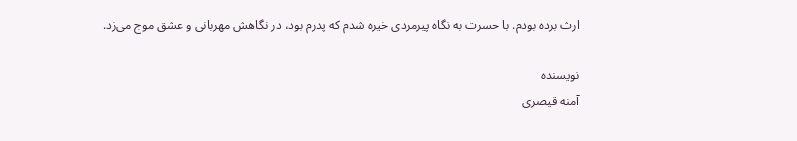ارث برده بودم. با حسرت به نگاه پیرمردی خیره شدم که پدرم بود، در نگاهش مهربانی و عشق موج می‌زد.

نویسنده
آمنه قیصری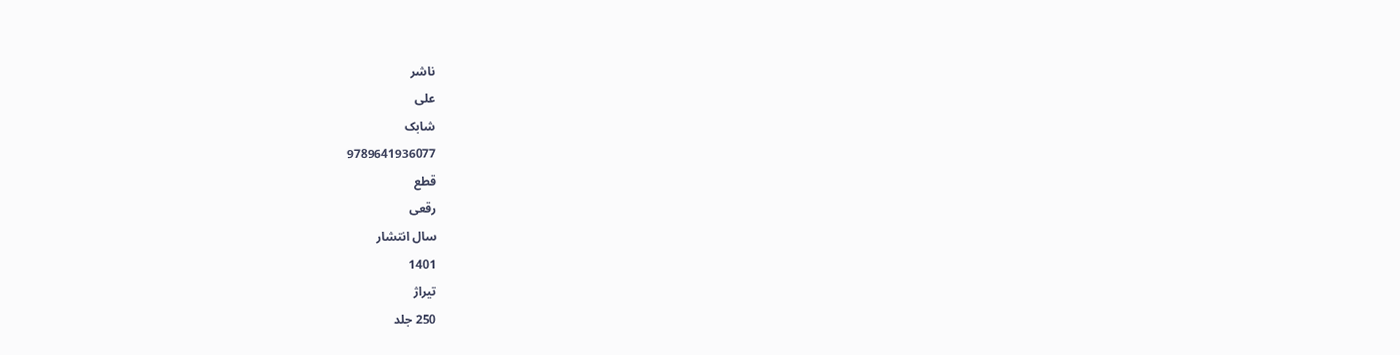ناشر
علی
شابک
9789641936077
قطع
رقعی
سال انتشار
1401
تیراژ
250 جلد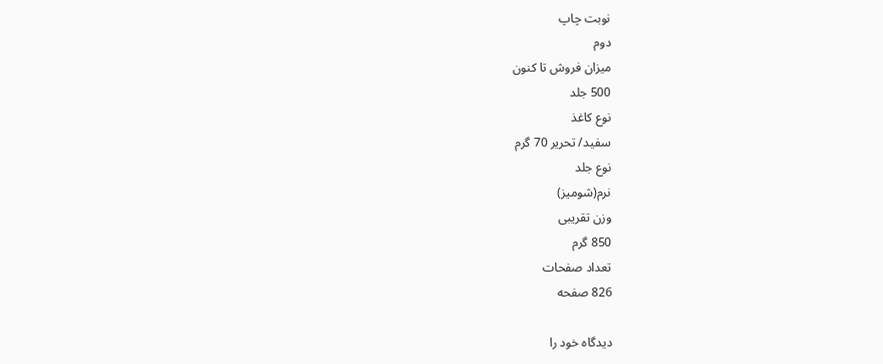نوبت چاپ
دوم
میزان فروش تا کنون
500 جلد
نوع کاغذ
سفید/ تحریر 70 گرم
نوع جلد
نرم(شومیز)
وزن تقریبی
850 گرم
تعداد صفحات
826 صفحه

دیدگاه خود را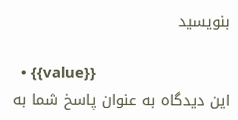بنویسید

  • {{value}}
این دیدگاه به عنوان پاسخ شما به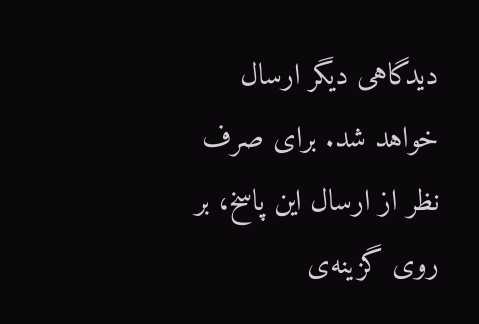دیدگاهی دیگر ارسال خواهد شد. برای صرف نظر از ارسال این پاسخ، بر روی گزینه‌ی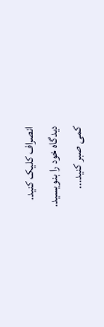انصراف کلیک کنید.
دیدگاه خود را بنویسید.
کمی صبر کنید...